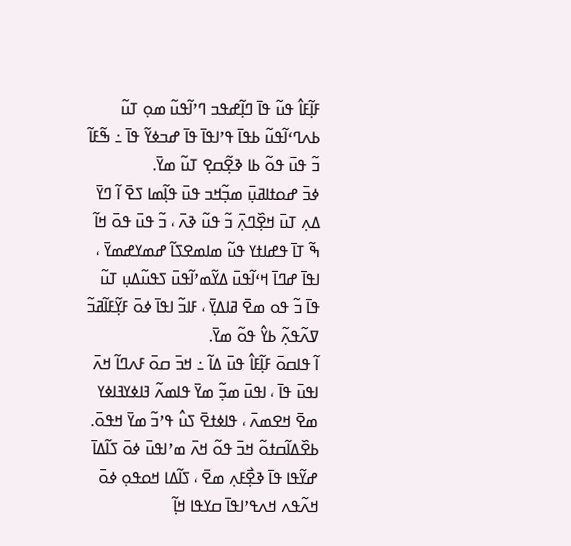ߓߊ߲߬ߓߊ߮ ߟߎ߬ ߟߊ߫ ߣߊ߲߬ߝߟߏ ߣߴߊ߬ߟߎ߬ ߘߋ߲ ߠߎ߬ ߕߍߣߵߊ߬ߟߎ߬ ߕߟߊ߫ ߟߴߊߟߊ߫ ߟߊ߫ ߝߏߦߌ߬ ߟߊ߫ ߸ ߒ߬ߓߊ߬ ߏ߬ ߟߎ߫ ߟߋ߬ ߕߊ ߢߐ߲߬ߛߐ߲ ߠߎ߬ ߘߌ߫.
ߦߏ߫ ߝߋߙߊߥߎ߲߫ ߘߏ߲߬ߞߏ ߟߎ߫ ߟߊ߲߬ߘߊ ߖߐ߫ ߊ߬ ߣߌ߫ ߡߍ߲ ߠߎ߫ ߞߐ߲߰ߣߍ߲߫ ߏ߬ ߟߎ߬ ߢߍ߫ ، ߏ߬ ߟߎ߫ ߟߋ߫ ߞߊ߬ ߒ߬ ߠߊ߫ ߟߝߊߙߌ ߟߎ߬ ߘߊߘߐߖߊ߬ ߝߘߌߝߘߌ߫ ، ߊߟߊ߫ ߝߣߊ߫ ߞߵߊ߬ߟߎ߫ ߡߌ߬ߘߴߊ߬ߟߎ߫ ߖߟߎ߬ߡߎ߲ ߠߎ߬ ߟߊ߫ ߏ߬ ߟߋ ߘߐ߫ ߥߊߡߌ߲߫ ، ߓߊߏ߬ ߊߟߊ߫ ߦߋ߫ ߓߌ߲߬ߓߊ߬ߥߏ߬ ߜߍ߬ߟߍ߲߬ ߕߌ߮ ߟߋ߬ ߘߌ߫.
ߊ߬ ߟߊߛߋ߫ ߓߊ߲߬ߓߊ߮ ߟߎ߫ ߡߊ߬ ߸ ߞߏ߫ ߛߋ߫ ߓߍߣߊ߬ ߞߍ߫ ߊߟߎ߫ ߟߊ߫ ، ߊߟߎ߫ ߘߏ߲߬ ߘߌ߫ ߟߊߘߍ߬ ߔߊߦߌߔߊߦߌ ߘߐ߫ ߞߐߘߍ߫ ، ߟߊߦߙߐ߫ ߖߎ߮ ߟߴߏ߬ ߘߌ߫ ߞߟߋ߫.
ߕߐ߰ߡߊ߬ߛߙߋ߬ ߞߏ߫ ߟߋ߬ ߞߍ߫ ߘߴߊߟߎ߫ ߦߋ߫ ߖߊ߬ߡߊ߫ ߝߌ߬ߟߊ ߟߊ߫ ߢߐ߲߯ߓߍ߲ ߘߐ߫ ، ߖߊ߬ߡߊ ߞߋߟߋ߲ ߦߋ߫ ߞߍ߬ߟߍ ߞߍߟߴߊߟߊ߫ ߛߌߟߊ ߞߊ߲߬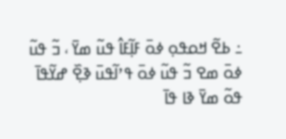߸ ߕߐ߬ ߞߋߟߋ߲ ߦߋ߫ ߓߊ߲߬ߓߊ߮ ߟߎ߬ ߘߌ߫ ، ߏ߬ ߟߎ߬ ߦߋ߫ ߘߐ ߏ߬ ߟߎ߬ ߦߋ߫ ߟߴߊ߬ߟߎ߫ ߢߐ߲߰ ߝߌ߬ߟߊ߫ ߟߋ߬ ߘߌ߫ ߢߊ ߟߊ߫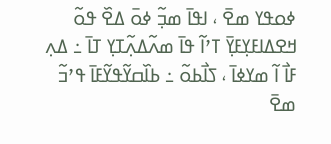ߦߋߟߌ ߘߐ߫ ، ߊߟߊ߫ ߘߏ߲߬ ߦߋ߫ ߡߐ߰ ߟߋ߬ ߞߐߡߊߓߌ߲ߓߌ߲߫ ߠߴߊ߬ ߟߊ߫ ߘߍ߬ߡߍ߲߬ߠߌ߲ ߠߊ߫ ߸ ߡߍ߲ ߓߊ߯ ߊ߬ ߘߌߦߊ߫ ، ߖߊ߯ߕߋ߬ ߸ ߕߊ߰ߛߌ߬ߟߌ߬ߓߊ߫ ߟߴߏ߬ ߘߐ߫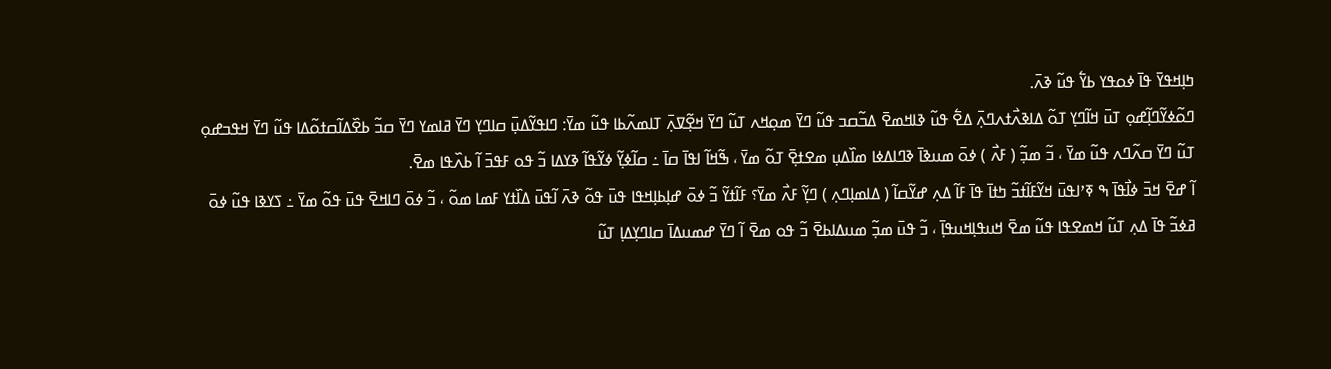ߤߊ߲ߞߟߌ߫ ߟߊ߫ ߦߋߟߌ ߕߌ߱ ߟߎ߬ ߢߍ߫.
ߣߋ߬ߦߌ߬ߣߊ߲߬ߝߋ߲ ߠߎ߫ ߞߊ߬ߣߌ߲ ߠߋ߬ ߡߊߢߍ߯ߙߍߣߍ߲߫ ߡߐ߱ ߟߎ߬ ߢߊߞߘߐ߫ ߡߏ߬ߛߏ ߟߎ߬ ߣߌ߫ ߘߋ߲ߞߍ ߠߎ߬ ߣߌ߫ ߞߐ߲߬ߜߍ߲߫ ߠߊߘߍ߬ߕߊ ߟߎ߬ ߘߌ߫: ߣߊߟߌ߬ߡߎ߲߫ ߛߊߣߌ߲ ߣߌ߫ ߥߊߘߌ ߣߌ߫ ߛߏ߬ ߕߐ߰ߡߊ߬ߛߙߋ߬ߡߊ ߟߎ߬ ߣߌ߫ ߞߟߏߝߋ߲ ߠߎ߬ ߣߌ߫ ߛߍ߬ߣߍ ߟߎ߬ ߘߌ߫ ، ߏ߬ ߘߏ߲߬ ( ߓߍ߯ ) ߦߋ߫ ߘߎߢߊ߫ ߢߣߊߡߦߊ ߘߊ߰ߡߎ߲ ߘߐߙߐ߲߫ ߠߋ߬ ߘߌ߫ ، ߒ߬ߞߊ߬ ߊߟߊ߫ ߛߊ߫ ߸ ߛߊ߬ߦߌ߲߬ ߦߌ߬ߟߊ߬ ߢߌߡߊ ߏ߬ ߟߋ ߓߟߏ߫ ߊ߬ ߕߍ߰ߟߊ ߘߐ߫.
ߊ߬ ߝߐ߫ ߞߏ߫ ߦߊ߯ߟߊ߫ ߒ ߧߴߊߟߎ߫ ߞߌ߬ߓߊ߬ߙߏ߬ ߤߙߊ߫ ߟߊ߫ ߓߊ߬ ߡߍ߲ ߝߌ߬ߛߊ߬ ( ߡߊߘߊ߲ߣߍ߲ ) ߣߌ߲߬ ߓߍ߯ ߘߌ߫؟ ߓߊ߬ߙߌ߬ ߏ߬ ߦߋ߫ ߝߊ߲ߕߊ߲ߞߟߊ ߟߎ߫ ߟߋ߬ ߢߍ߫ ߊ߬ߟߎ߫ ߡߊ߰ߙߌ ߓߘߊ ߘߋ߬ ، ߏ߬ ߦߋ߫ ߣߊߞߐ߫ ߟߎ߫ ߟߋ߬ ߘߌ߫ ߸ ߖߌߢߊ ߟߎ߬ ߦߋ߫ ߥߦߏ߬ ߟߊ߫ ߡߍ߲ ߠߎ߬ ߞߘߐߟߊ ߟߎ߬ ߘߐ߫ ߞߎߟߊ߲ߞߎߟߊ߲߫ ، ߏ߬ ߟߎ߫ ߘߏ߲߬ ߘߎߡߊߕߐ߫ ߏ߬ ߟߋ ߘߐ߫ ߊ߬ ߣߌ߫ ߝߘߎߡߊ߫ ߛߊߣߌ߲ߡߊ߲ ߠߎ߬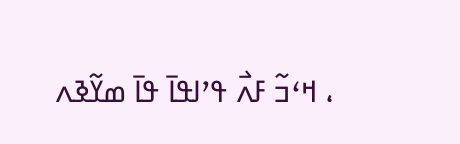، ߞߵߏ߬ ߓߍ߯ ߟߴߊߟߊ߫ ߟߊ߫ ߘߌ߬ߢߍ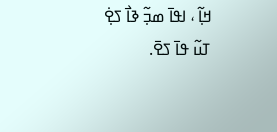ߞߊ߲߬ ، ߊߟߊ߫ ߘߏ߲߬ ߢߊ߯ ߖߐ߲߭ ߠߎ߬ ߟߊ߫ ߖߐ߫.